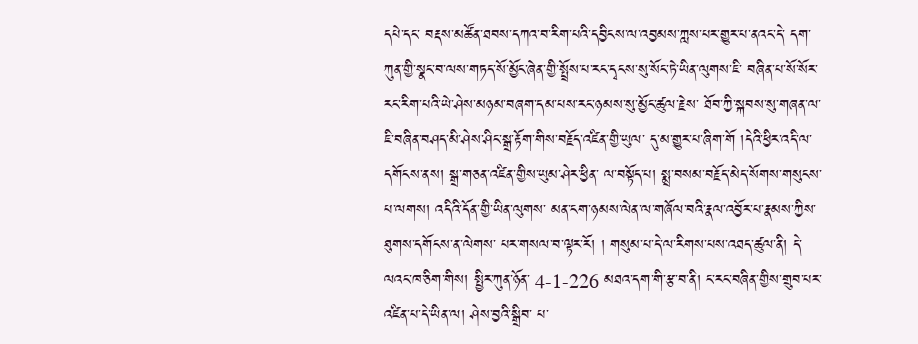དཔེ་དང་ བརྡས་མཚོན་ཐབས་དཀའ་བ་རིག་པའི་དབྱིངས་ལ་འབྱམས་ཀླས་པར་གྱུར་པ་ནའང་དེ་ དག་ཀུན་གྱི་སྣང་བ་ལས་གཏད་སོ་མྱོང་ཞེན་གྱི་སྤྲོས་པ་རང་དྭངས་སུ་སོང་ཏེ་ཡིན་ལུགས་ཇི་ བཞིན་པ་སོ་སོར་རང་རིག་པའི་ཡེ་ཤེས་མཉམ་བཞག་དམ་པས་རང་ཉམས་སུ་མྱོང་ཚུལ་རྗེས་ ཐོབ་ཀྱི་སྐབས་སུ་གཞན་ལ་ཇི་བཞིན་བཤད་མི་ཤེས་ཤིང་སྒྲ་རྟོག་གིས་བརྗོད་འཛིན་གྱི་ཡུལ་ དུ་མ་གྱུར་པ་ཞིག་གོ །དེའི་ཕྱིར་འདི་ལ་དགོངས་ནས། སྒྲ་གཅན་འཛིན་གྱིས་ཡུམ་ཤེར་ཕྱིན་ ལ་བསྟོད་པ། སྨྲ་བསམ་བརྗོད་མེད་སོགས་གསུངས་པ་ལགས། འདིའི་དོན་གྱི་ཡིན་ལུགས་ མན་ངག་ཉམས་ལེན་ལ་གཞོལ་བའི་རྣལ་འབྱོར་པ་རྣམས་ཀྱིས་ཐུགས་དགོངས་ན་ལེགས་ པར་གསལ་བ་ལྟར་རོ། ། གསུམ་པ་དེ་ལ་རིགས་པས་འཐད་ཚུལ་ནི། དེ་ལའང་ཁ་ཅིག་གིས། སྤྱིར་ཀུན་ཉོན་ 4-1-226 མཐའ་དག་གི་རྩ་བ་ནི། ང་རང་བཞིན་གྱིས་གྲུབ་པར་འཛིན་པ་དེ་ཡིན་ལ། ཤེས་བྱའི་སྒྲིབ་ པ་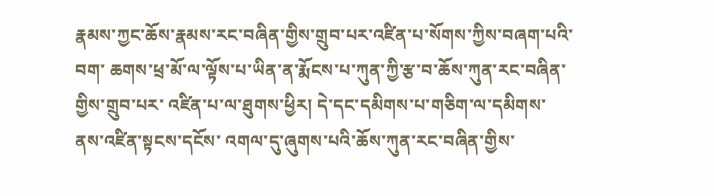རྣམས་ཀྱང་ཆོས་རྣམས་རང་བཞིན་གྱིས་གྲུབ་པར་འཛིན་པ་སོགས་ཀྱིས་བཞག་པའི་བག་ ཆགས་ཕྲ་མོ་ལ་ལྟོས་པ་ཡིན་ན་རྨོངས་པ་ཀུན་ཀྱི་རྩ་བ་ཆོས་ཀུན་རང་བཞིན་གྱིས་གྲུབ་པར་ འཛིན་པ་ལ་ཐུགས་ཕྱིར། དེ་དང་དམིགས་པ་གཅིག་ལ་དམིགས་ནས་འཛིན་སྟངས་དངོས་ འགལ་དུ་ཞུགས་པའི་ཆོས་ཀུན་རང་བཞིན་གྱིས་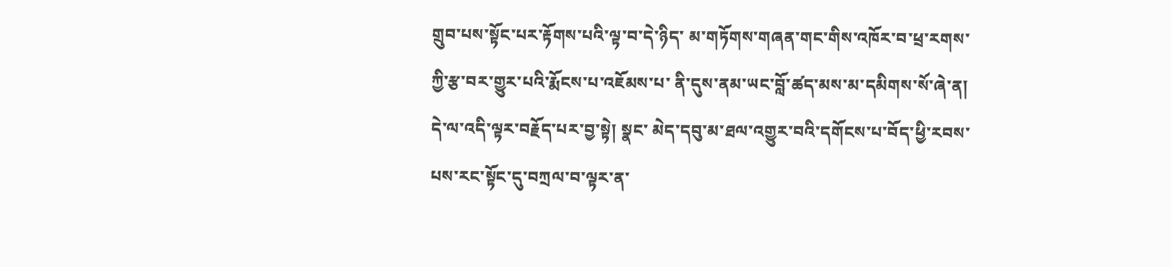གྲུབ་པས་སྟོང་པར་རྟོགས་པའི་ལྟ་བ་དེ་ཉིད་ མ་གཏོགས་གཞན་གང་གིས་འཁོར་བ་ཕྲ་རགས་ཀྱི་རྩ་བར་གྱུར་པའི་རྨོངས་པ་འཇོམས་པ་ ནི་དུས་ནམ་ཡང་བློ་ཚད་མས་མ་དམིགས་སོ་ཞེ་ན། དེ་ལ་འདི་ལྟར་བརྗོད་པར་བྱ་སྟེ། སྣང་ མེད་དབུ་མ་ཐལ་འགྱུར་བའི་དགོངས་པ་བོད་ཕྱི་རབས་པས་རང་སྟོང་དུ་བཀྲལ་བ་ལྟར་ན་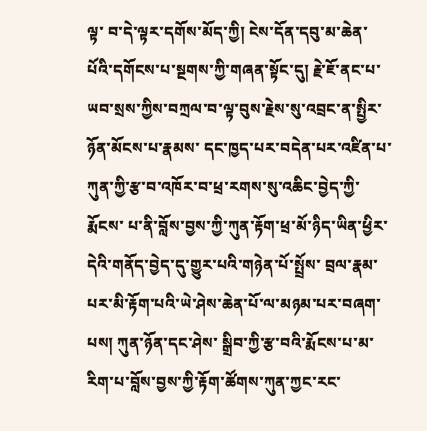ལྟ་ བ་དེ་ལྟར་དགོས་མོད་ཀྱི། ངེས་དོན་དབུ་མ་ཆེན་པོའི་དགོངས་པ་སྔགས་ཀྱི་གཞན་སྟོང་དུ། རྗེ་ཇོ་ནང་པ་ཡབ་སྲས་ཀྱིས་བཀྲལ་བ་ལྟ་བུས་རྗེས་སུ་འབྲང་ན་སྤྱིར་ཉོན་མོངས་པ་རྣམས་ དང་ཁྱད་པར་བདེན་པར་འཛིན་པ་ཀུན་ཀྱི་རྩ་བ་འཁོར་བ་ཕྲ་རགས་སུ་འཆིང་བྱེད་ཀྱི་རྨོངས་ པ་ནི་བློས་བྱས་ཀྱི་ཀུན་རྟོག་ཕྲ་མོ་ཉིད་ཡིན་ཕྱིར་དེའི་གནོད་བྱེད་དུ་གྱུར་པའི་གཉེན་པོ་སྤྲོས་ བྲལ་རྣམ་པར་མི་རྟོག་པའི་ཡེ་ཤེས་ཆེན་པོ་ལ་མཉམ་པར་བཞག་པས། ཀུན་ཉོན་དང་ཤེས་ སྒྲིབ་ཀྱི་རྩ་བའི་རྨོངས་པ་མ་རིག་པ་བློས་བྱས་ཀྱི་རྟོག་ཚོགས་ཀུན་ཀྱང་རང་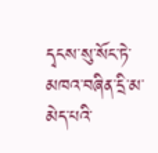དྭངས་སུ་སོང་ཏེ་ མཁའ་བཞིན་དྲི་མ་མེད་པའི་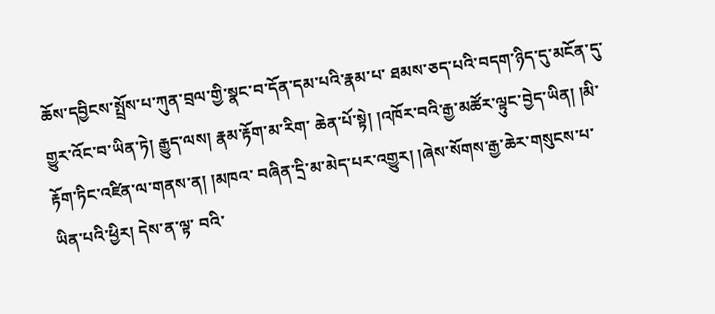ཆོས་དབྱིངས་སྤྲོས་པ་ཀུན་བྲལ་གྱི་སྣང་བ་དོན་དམ་པའི་རྣམ་པ་ ཐམས་ཅད་པའི་བདག་ཉིད་དུ་མངོན་དུ་གྱུར་འོང་བ་ཡིན་ཏེ། རྒྱུད་ལས། རྣམ་རྟོག་མ་རིག་ ཆེན་པོ་སྟེ། །འཁོར་བའི་རྒྱ་མཚོར་ལྟུང་བྱེད་ཡིན། །མི་རྟོག་ཏིང་འཛིན་ལ་གནས་ན། །མཁའ་ བཞིན་དྲི་མ་མེད་པར་འགྱུར། །ཞེས་སོགས་རྒྱ་ཆེར་གསུངས་པ་ཡིན་པའི་ཕྱིར། དེས་ན་ལྟ་ བའི་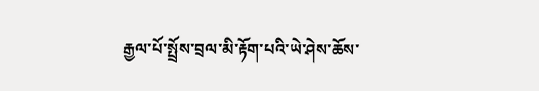རྒྱལ་པོ་སྤྲོས་བྲལ་མི་རྟོག་པའི་ཡེ་ཤེས་ཆོས་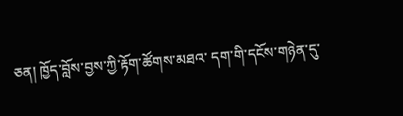ཅན། ཁྱོད་བློས་བྱས་ཀྱི་རྟོག་ཚོགས་མཐའ་ དག་གི་དངོས་གཉེན་དུ་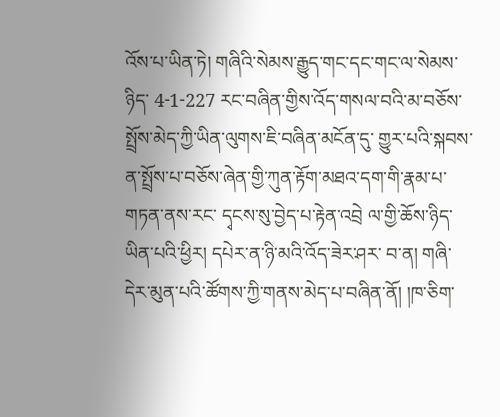འོས་པ་ཡིན་ཏེ། གཞིའི་སེམས་རྒྱུད་གང་དང་གང་ལ་སེམས་ཉིད་ 4-1-227 རང་བཞིན་གྱིས་འོད་གསལ་བའི་མ་བཅོས་སྤྲོས་མེད་ཀྱི་ཡིན་ལུགས་ཇི་བཞིན་མངོན་དུ་ གྱུར་པའི་སྐབས་ན་སྤྲོས་པ་བཅོས་ཞེན་གྱི་ཀུན་རྟོག་མཐའ་དག་གི་རྣམ་པ་གཏན་ནས་རང་ དྭངས་སུ་བྱེད་པ་རྟེན་འབྲེ ལ་གྱི་ཆོས་ཉིད་ཡིན་པའི་ཕྱིར། དཔེར་ན་ཉི་མའི་འོད་ཟེར་ཤར་ བ་ན། གཞི་དེར་མུན་པའི་ཚོགས་ཀྱི་གནས་མེད་པ་བཞིན་ནོ། །ཁ་ཅིག་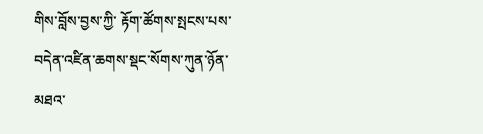གིས་བློས་བྱས་ཀྱི་ རྟོག་ཚོགས་སྤངས་པས་བདེན་འཛིན་ཆགས་སྡང་སོགས་ཀུན་ཉོན་མཐའ་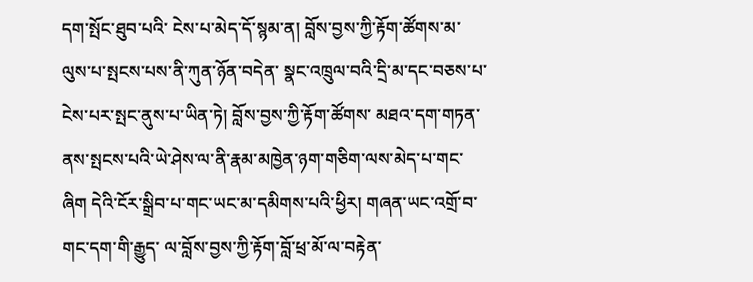དག་སྤོང་ཐུབ་པའི་ ངེས་པ་མེད་དོ་སྙམ་ན། བློས་བྱས་ཀྱི་རྟོག་ཚོགས་མ་ལུས་པ་སྤངས་པས་ནི་ཀུན་ཉོན་བདེན་ སྣང་འཁྲུལ་བའི་དྲི་མ་དང་བཅས་པ་ངེས་པར་སྤང་ནུས་པ་ཡིན་ཏེ། བློས་བྱས་ཀྱི་རྟོག་ཚོགས་ མཐའ་དག་གཏན་ནས་སྤངས་པའི་ཡེ་ཤེས་ལ་ནི་རྣམ་མཁྱེན་ཉག་གཅིག་ལས་མེད་པ་གང་ ཞིག དེའི་ངོར་སྒྲིབ་པ་གང་ཡང་མ་དམིགས་པའི་ཕྱིར། གཞན་ཡང་འགྲོ་བ་གང་དག་གི་རྒྱུད་ ལ་བློས་བྱས་ཀྱི་རྟོག་བློ་ཕྲ་མོ་ལ་བརྟེན་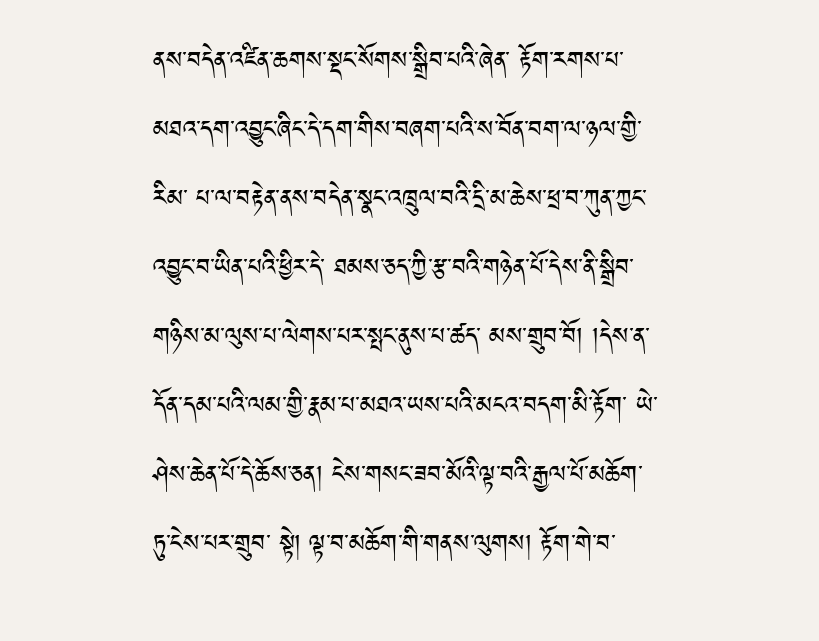ནས་བདེན་འཛིན་ཆགས་སྡང་སོགས་སྒྲིབ་པའི་ཞེན་ རྟོག་རགས་པ་མཐའ་དག་འབྱུང་ཞིང་དེ་དག་གིས་བཞག་པའི་ས་བོན་བག་ལ་ཉལ་གྱི་རིམ་ པ་ལ་བརྟེན་ནས་བདེན་སྣང་འཁྲུལ་བའི་དྲི་མ་ཆེས་ཕྲ་བ་ཀུན་ཀྱང་འབྱུང་བ་ཡིན་པའི་ཕྱིར་དེ་ ཐམས་ཅད་ཀྱི་རྩ་བའི་གཉེན་པོ་དེས་ནི་སྒྲིབ་གཉིས་མ་ལུས་པ་ལེགས་པར་སྤང་ནུས་པ་ཚད་ མས་གྲུབ་བོ། །དེས་ན་དོན་དམ་པའི་ལམ་གྱི་རྣམ་པ་མཐའ་ཡས་པའི་མངའ་བདག་མི་རྟོག་ ཡེ་ཤེས་ཆེན་པོ་དེ་ཆོས་ཅན། ངེས་གསང་ཟབ་མོའི་ལྟ་བའི་རྒྱལ་པོ་མཆོག་ཏུ་ངེས་པར་གྲུབ་ སྟེ། ལྟ་བ་མཆོག་གི་གནས་ལུགས། རྟོག་གེ་བ་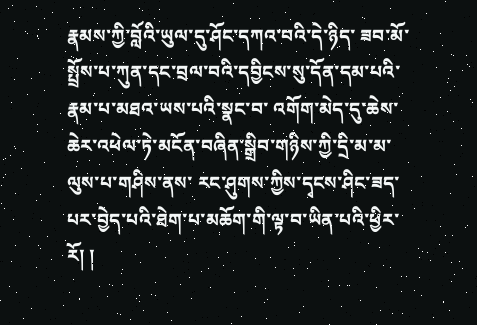རྣམས་ཀྱི་བློའི་ཡུལ་དུ་ཤོང་དཀའ་བའི་དེ་ཉིད་ ཟབ་མོ་སྤྲོས་པ་ཀུན་དང་བྲལ་བའི་དབྱིངས་སུ་དོན་དམ་པའི་རྣམ་པ་མཐའ་ཡས་པའི་སྣང་བ་ འགོག་མེད་དུ་ཆེས་ཆེར་འཕེལ་ཏེ་མངོན་བཞིན་སྒྲིབ་གཉིས་ཀྱི་དྲི་མ་མ་ལུས་པ་གཤིས་ནས་ རང་ཤུགས་ཀྱིས་དྭངས་ཤིང་ཟད་པར་བྱེད་པའི་ཐེག་པ་མཆོག་གི་ལྟ་བ་ཡིན་པའི་ཕྱིར་རོ། །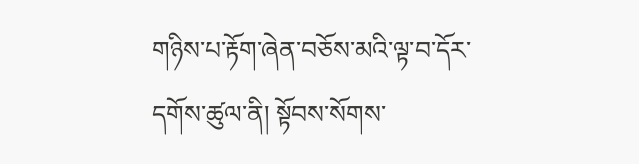གཉིས་པ་རྟོག་ཞེན་བཅོས་མའི་ལྟ་བ་དོར་དགོས་ཚུལ་ནི། སྟོབས་སོགས་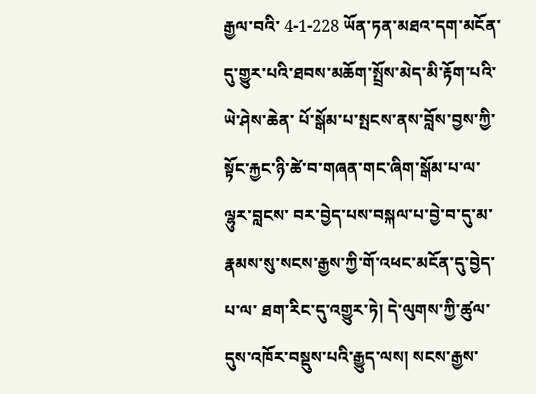རྒྱལ་བའི་ 4-1-228 ཡོན་ཏན་མཐའ་དག་མངོན་དུ་གྱུར་པའི་ཐབས་མཆོག་སྤྲོས་མེད་མི་རྟོག་པའི་ཡེ་ཤེས་ཆེན་ པོ་སྒོམ་པ་སྤངས་ནས་བློས་བྱས་ཀྱི་སྟོང་རྐྱང་ཉི་ཚེ་བ་གཞན་གང་ཞིག་སྒོམ་པ་ལ་ལྷུར་བླངས་ བར་བྱེད་པས་བསྐལ་པ་བྱེ་བ་དུ་མ་རྣམས་སུ་སངས་རྒྱས་ཀྱི་གོ་འཕང་མངོན་དུ་བྱེད་པ་ལ་ ཐག་རིང་དུ་འགྱུར་ཏེ། དེ་ལུགས་ཀྱི་ཚུལ་དུས་འཁོར་བསྡུས་པའི་རྒྱུད་ལས། སངས་རྒྱས་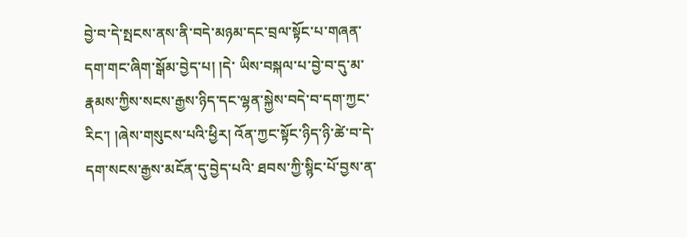བྱེ་བ་དེ་སྤངས་ནས་ནི་བདེ་མཉམ་དང་བྲལ་སྟོང་པ་གཞན་དག་གང་ཞིག་སྒོམ་བྱེད་པ། །དེ་ ཡིས་བསྐལ་པ་བྱེ་བ་དུ་མ་རྣམས་ཀྱིས་སངས་རྒྱས་ཉིད་དང་ལྷན་སྐྱེས་བདེ་བ་དག་ཀྱང་རིང་། །ཞེས་གསུངས་པའི་ཕྱིར། འོན་ཀྱང་སྟོང་ཉིད་ཉི་ཚེ་བ་དེ་དག་སངས་རྒྱས་མངོན་དུ་བྱེད་པའི་ ཐབས་ཀྱི་སྙིང་པོ་བྱས་ན་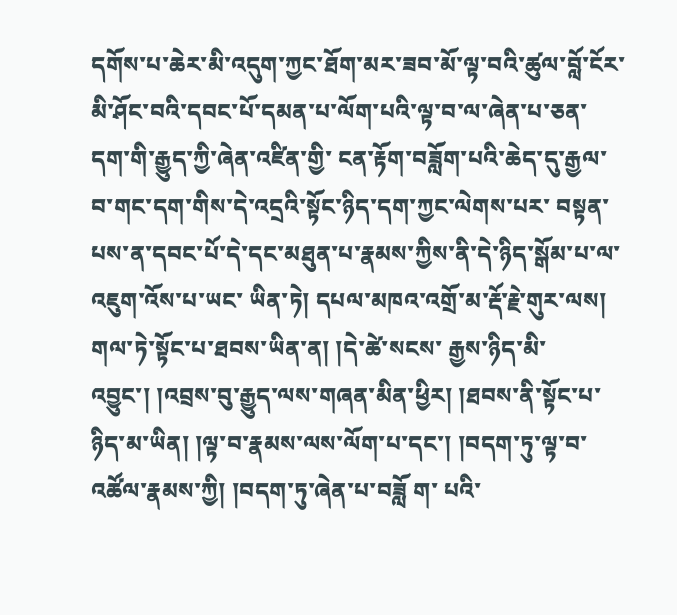དགོས་པ་ཆེར་མི་འདུག་ཀྱང་ཐོག་མར་ཟབ་མོ་ལྟ་བའི་ཚུལ་བློ་ངོར་ མི་ཤོང་བའི་དབང་པོ་དམན་པ་ལོག་པའི་ལྟ་བ་ལ་ཞེན་པ་ཅན་དག་གི་རྒྱུད་ཀྱི་ཞེན་འཛིན་གྱི་ ངན་རྟོག་བཟློག་པའི་ཆེད་དུ་རྒྱལ་བ་གང་དག་གིས་དེ་འདྲའི་སྟོང་ཉིད་དག་ཀྱང་ལེགས་པར་ བསྟན་པས་ན་དབང་པོ་དེ་དང་མཐུན་པ་རྣམས་ཀྱིས་ནི་དེ་ཉིད་སྒོམ་པ་ལ་འཇུག་འོས་པ་ཡང་ ཡིན་ཏེ། དཔལ་མཁའ་འགྲོ་མ་རྡོ་རྗེ་གུར་ལས། གལ་ཏེ་སྟོང་པ་ཐབས་ཡིན་ན། །དེ་ཚེ་སངས་ རྒྱས་ཉིད་མི་འབྱུང་། །འབྲས་བུ་རྒྱུད་ལས་གཞན་མིན་ཕྱིར། །ཐབས་ནི་སྟོང་པ་ཉིད་མ་ཡིན། །ལྟ་བ་རྣམས་ལས་ལོག་པ་དང་། །བདག་ཏུ་ལྟ་བ་འཚོལ་རྣམས་ཀྱི། །བདག་ཏུ་ཞེན་པ་བཟློ ག་ པའི་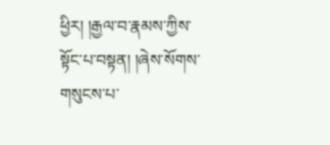ཕྱིར། །རྒྱལ་བ་རྣམས་ཀྱིས་སྟོང་པ་བསྟན། །ཞེས་སོགས་གསུངས་པ་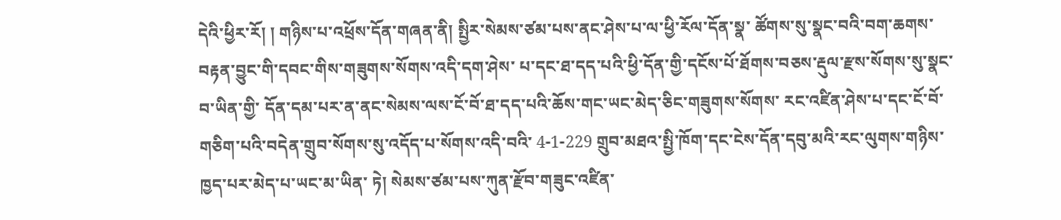དེའི་ཕྱིར་རོ། ། གཉིས་པ་འཕྲོས་དོན་གཞན་ནི། སྤྱིར་སེམས་ཙམ་པས་ནང་ཤེས་པ་ལ་ཕྱི་རོལ་དོན་སྣ་ ཚོགས་སུ་སྣང་བའི་བག་ཆགས་བརྟན་བྱུང་གི་དབང་གིས་གཟུགས་སོགས་འདི་དག་ཤེས་ པ་དང་ཐ་དད་པའི་ཕྱི་དོན་གྱི་དངོས་པོ་ཐོགས་བཅས་རྡུལ་རྫས་སོགས་སུ་སྣང་བ་ཡིན་གྱི་ དོན་དམ་པར་ན་ནང་སེམས་ལས་ངོ་བོ་ཐ་དད་པའི་ཆོས་གང་ཡང་མེད་ཅིང་གཟུགས་སོགས་ རང་འཛིན་ཤེས་པ་དང་ངོ་བོ་གཅིག་པའི་བདེན་གྲུབ་སོགས་སུ་འདོད་པ་སོགས་འདི་བའི་ 4-1-229 གྲུབ་མཐའ་སྤྱི་ཁོག་དང་ངེས་དོན་དབུ་མའི་རང་ལུགས་གཉིས་ཁྱད་པར་མེད་པ་ཡང་མ་ཡིན་ ཏེ། སེམས་ཙམ་པས་ཀུན་རྫོབ་གཟུང་འཛིན་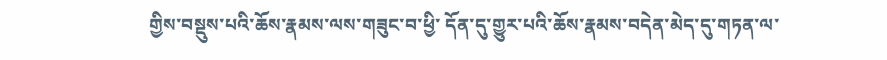གྱིས་བསྡུས་པའི་ཆོས་རྣམས་ལས་གཟུང་བ་ཕྱི་ དོན་དུ་གྱུར་པའི་ཆོས་རྣམས་བདེན་མེད་དུ་གཏན་ལ་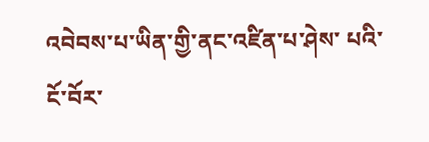འབེབས་པ་ཡིན་གྱི་ནང་འཛིན་པ་ཤེས་ པའི་ངོ་བོར་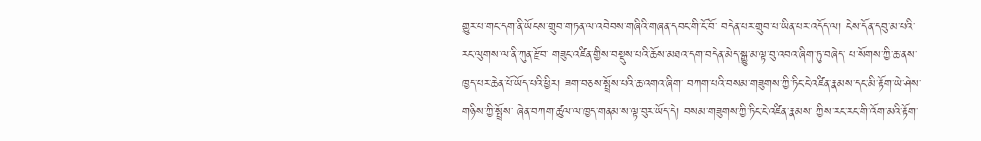གྱུར་པ་གང་དག་ནི་ཡོངས་གྲུབ་གཏན་ལ་འབེབས་གཞིའི་གཞན་དབང་གི་ངོ་བོ་ བདེན་པར་གྲུབ་པ་ཡིན་པར་འདོད་ལ། ངེས་དོན་དབུ་མ་པའི་རང་ལུགས་ལ་ནི་ཀུན་རྫོབ་ གཟུང་འཛིན་གྱིས་བསྡུས་པའི་ཆོས་མཐའ་དག་བདེན་མེད་སྒྱུ་མ་ལྟ་བུ་འབའ་ཞིག་ཏུ་བཞེད་ པ་སོགས་ཀྱི་ཆ་ནས་ཁྱད་པར་ཆེན་པོ་ཡོད་པའི་ཕྱིར། ཟག་བཅས་སྤྲོས་པའི་ཆ་འགའ་ཞིག་ བཀག་པའི་བསམ་གཟུགས་ཀྱི་ཏིང་ངེ་འཛིན་རྣམས་དང་མི་རྟོག་ཡེ་ཤེས་གཉིས་ཀྱི་སྤྲོས་ ཞེན་བཀག་ཚུལ་ལ་ཁྱད་གནམ་ས་ལྟ་བུར་ཡོད་དེ། བསམ་གཟུགས་ཀྱི་ཏིང་ངེ་འཛིན་རྣམས་ ཀྱིས་རང་རང་གི་འོག་མའི་རྟོག་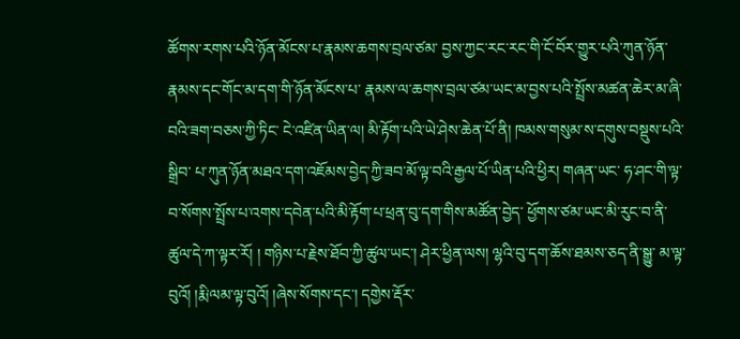ཚོགས་རགས་པའི་ཉོན་མོངས་པ་རྣམས་ཆགས་བྲལ་ཙམ་ བྱས་ཀྱང་རང་རང་གི་ངོ་བོར་གྱུར་པའི་ཀུན་ཉོན་རྣམས་དང་གོང་མ་དག་གི་ཉོན་མོངས་པ་ རྣམས་ལ་ཆགས་བྲལ་ཙམ་ཡང་མ་བྱས་པའི་སྤྲོས་མཚན་ཆེར་མ་ཞི་བའི་ཟག་བཅས་ཀྱི་ཏིང་ ངེ་འཛིན་ཡིན་ལ། མི་རྟོག་པའི་ཡེ་ཤེས་ཆེན་པོ་ནི། ཁམས་གསུམ་ས་དགུས་བསྡུས་པའི་སྒྲིབ་ པ་ཀུན་ཉོན་མཐའ་དག་འཇོམས་བྱེད་ཀྱི་ཟབ་མོ་ལྟ་བའི་རྒྱལ་པོ་ཡིན་པའི་ཕྱིར། གཞན་ཡང་ ཧ་ཤང་གི་ལྟ་བ་སོགས་སྤྲོས་པ་འགས་དབེན་པའི་མི་རྟོག་པ་ཕྲན་བུ་དག་གིས་མཚོན་བྱེད་ ཕྱོགས་ཙམ་ཡང་མི་རུང་བ་ནི་ཚུལ་དེ་ཀ་ལྟར་རོ། ། གཉིས་པ་རྗེས་ཐོབ་ཀྱི་ཚུལ་ཡང་། ཤེར་ཕྱིན་ལས། ལྷའི་བུ་དག་ཆོས་ཐམས་ཅད་ནི་སྒྱུ་ མ་ལྟ་བུའོ། །རྨི་ལམ་ལྟ་བུའོ། །ཞེས་སོགས་དང་། དགྱེས་རྡོར་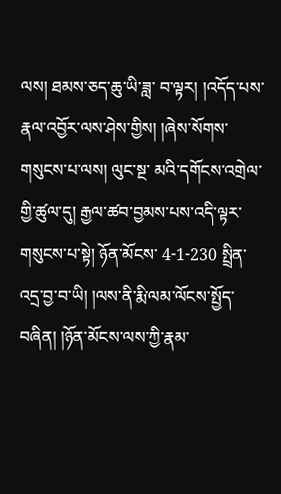ལས། ཐམས་ཅད་ཆུ་ཡི་ཟླ་ བ་ལྟར། །འདོད་པས་རྣལ་འབྱོར་ལས་ཤེས་གྱིས། །ཞེས་སོགས་གསུངས་པ་ལས། ལུང་སྔ་ མའི་དགོངས་འགྲེལ་གྱི་ཚུལ་དུ། རྒྱལ་ཚབ་བྱམས་པས་འདི་ལྟར་གསུངས་པ་སྟེ། ཉོན་མོངས་ 4-1-230 སྤྲིན་འདྲ་བྱ་བ་ཡི། །ལས་ནི་རྨི་ལམ་ལོངས་སྤྱོད་བཞིན། །ཉོན་མོངས་ལས་ཀྱི་རྣམ་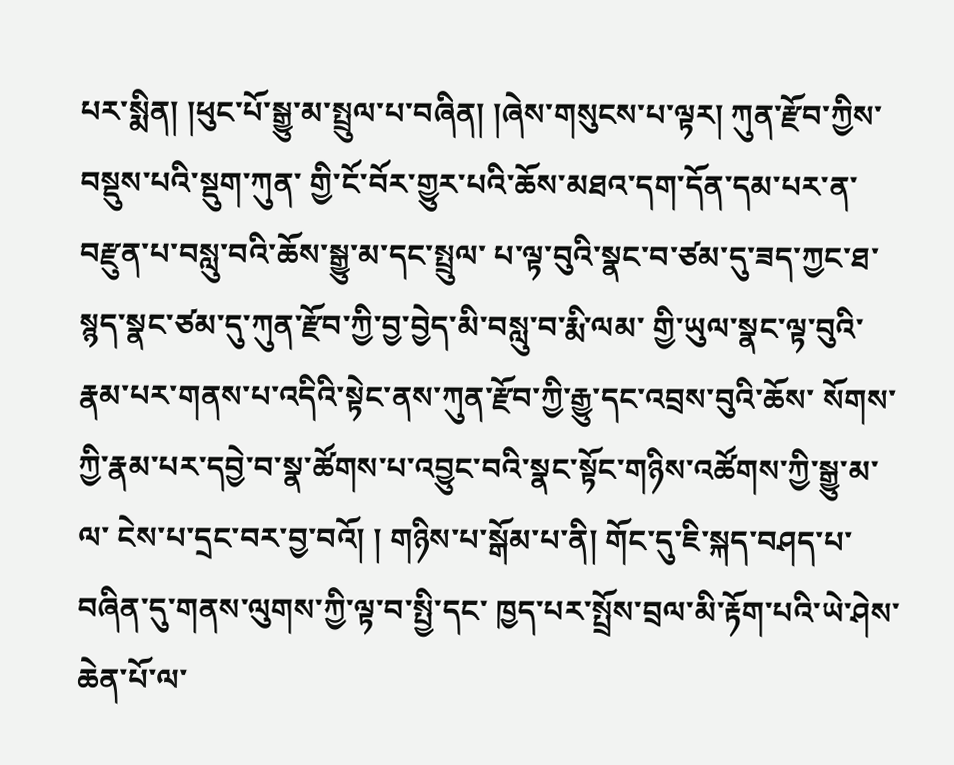པར་སྨིན། །ཕུང་པོ་སྒྱུ་མ་སྤྲུལ་པ་བཞིན། །ཞེས་གསུངས་པ་ལྟར། ཀུན་རྫོབ་ཀྱིས་བསྡུས་པའི་སྡུག་ཀུན་ གྱི་ངོ་བོར་གྱུར་པའི་ཆོས་མཐའ་དག་དོན་དམ་པར་ན་བརྫུན་པ་བསླུ་བའི་ཆོས་སྒྱུ་མ་དང་སྤྲུལ་ པ་ལྟ་བུའི་སྣང་བ་ཙམ་དུ་ཟད་ཀྱང་ཐ་སྙད་སྣང་ཙམ་དུ་ཀུན་རྫོབ་ཀྱི་བྱ་བྱེད་མི་བསླུ་བ་རྨི་ལམ་ གྱི་ཡུལ་སྣང་ལྟ་བུའི་རྣམ་པར་གནས་པ་འདིའི་སྟེང་ནས་ཀུན་རྫོབ་ཀྱི་རྒྱུ་དང་འབྲས་བུའི་ཆོས་ སོགས་ཀྱི་རྣམ་པར་དབྱེ་བ་སྣ་ཚོགས་པ་འབྱུང་བའི་སྣང་སྟོང་གཉིས་འཚོགས་ཀྱི་སྒྱུ་མ་ལ་ ངེས་པ་དྲང་བར་བྱ་བའོ། ། གཉིས་པ་སྒོམ་པ་ནི། གོང་དུ་ཇི་སྐད་བཤད་པ་བཞིན་དུ་གནས་ལུགས་ཀྱི་ལྟ་བ་སྤྱི་དང་ ཁྱད་པར་སྤྲོས་བྲལ་མི་རྟོག་པའི་ཡེ་ཤེས་ཆེན་པོ་ལ་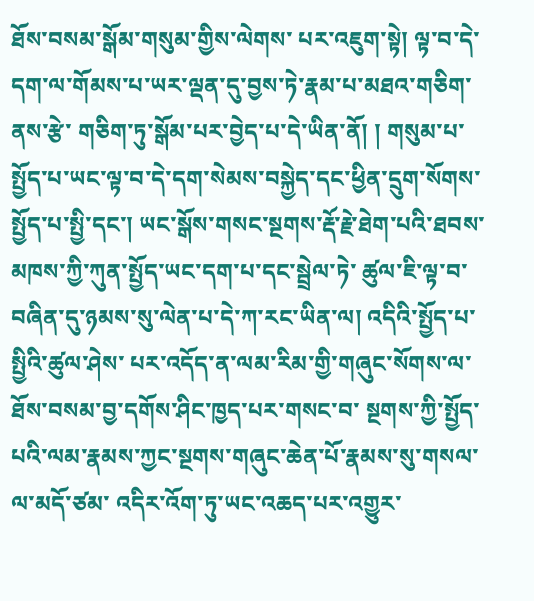ཐོས་བསམ་སྒོམ་གསུམ་གྱིས་ལེགས་ པར་འཇུག་སྟེ། ལྟ་བ་དེ་དག་ལ་གོམས་པ་ཡར་ལྡན་དུ་བྱས་ཏེ་རྣམ་པ་མཐའ་གཅིག་ནས་རྩེ་ གཅིག་ཏུ་སྒོམ་པར་བྱེད་པ་དེ་ཡིན་ནོ། ། གསུམ་པ་སྤྱོད་པ་ཡང་ལྟ་བ་དེ་དག་སེམས་བསྐྱེད་དང་ཕྱིན་དྲུག་སོགས་སྤྱོད་པ་སྤྱི་དང་། ཡང་སྒོས་གསང་སྔགས་རྡོ་རྗེ་ཐེག་པའི་ཐབས་མཁས་ཀྱི་ཀུན་སྤྱོད་ཡང་དག་པ་དང་སྦྲེལ་ཏེ་ ཚུལ་ཇི་ལྟ་བ་བཞིན་དུ་ཉམས་སུ་ལེན་པ་དེ་ཀ་རང་ཡིན་ལ། འདིའི་སྤྱོད་པ་སྤྱིའི་ཚུལ་ཤེས་ པར་འདོད་ན་ལམ་རིམ་གྱི་གཞུང་སོགས་ལ་ཐོས་བསམ་བྱ་དགོས་ཤིང་ཁྱད་པར་གསང་བ་ སྔགས་ཀྱི་སྤྱོད་པའི་ལམ་རྣམས་ཀྱང་སྔགས་གཞུང་ཆེན་པོ་རྣམས་སུ་གསལ་ལ་མདོ་ཙམ་ འདིར་འོག་ཏུ་ཡང་འཆད་པར་འགྱུར་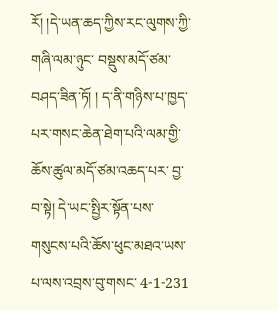རོ། །དེ་ཡན་ཆད་ཀྱིས་རང་ལུགས་ཀྱི་གཞི་ལམ་ཉུང་ བསྡུས་མདོ་ཙམ་བཤད་ཟིན་ཏོ། ། ད་ནི་གཉིས་པ་ཁྱད་པར་གསང་ཆེན་ཐེག་པའི་ལམ་གྱི་ཆོས་ཚུལ་མདོ་ཙམ་འཆད་པར་ བྱ་བ་སྟེ། དེ་ཡང་སྤྱིར་སྟོན་པས་གསུངས་པའི་ཆོས་ཕུང་མཐའ་ཡས་པ་ལས་འབྲས་བུ་གསང་ 4-1-231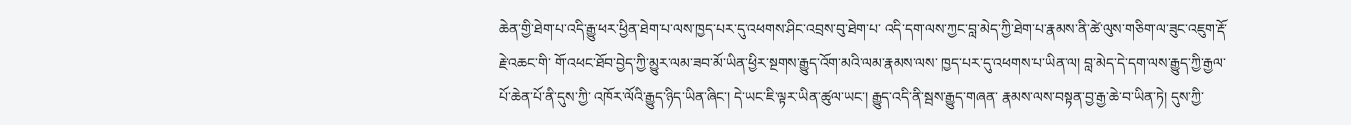ཆེན་གྱི་ཐེག་པ་འདི་རྒྱུ་ཕར་ཕྱིན་ཐེག་པ་ལས་ཁྱད་པར་དུ་འཕགས་ཤིང་འབྲས་བུ་ཐེག་པ་ འདི་དག་ལས་ཀྱང་བླ་མེད་ཀྱི་ཐེག་པ་རྣམས་ནི་ཚེ་ལུས་གཅིག་ལ་ཟུང་འཇུག་རྡོ་རྗེ་འཆང་གི་ གོ་འཕང་ཐོབ་བྱེད་ཀྱི་མྱུར་ལམ་ཟབ་མོ་ཡིན་ཕྱིར་སྔགས་རྒྱུད་འོག་མའི་ལམ་རྣམས་ལས་ ཁྱད་པར་དུ་འཕགས་པ་ཡིན་ལ། བླ་མེད་དེ་དག་ལས་རྒྱུད་ཀྱི་རྒྱལ་པོ་ཆེན་པོ་ནི་དུས་ཀྱི་ འཁོར་ལོའི་རྒྱུད་ཉིད་ཡིན་ཞིང་། དེ་ཡང་ཇི་ལྟར་ཡིན་ཚུལ་ཡང་། རྒྱུད་འདི་ནི་སྦས་རྒྱུད་གཞན་ རྣམས་ལས་བསྟན་བྱ་རྒྱ་ཆེ་བ་ཡིན་ཏེ། དུས་ཀྱི་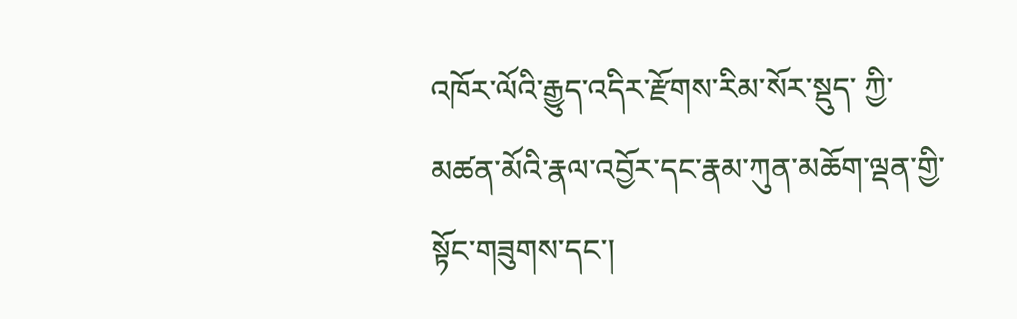འཁོར་ལོའི་རྒྱུད་འདིར་རྫོགས་རིམ་སོར་སྡུད་ ཀྱི་མཚན་མོའི་རྣལ་འབྱོར་དང་རྣམ་ཀུན་མཆོག་ལྡན་གྱི་སྟོང་གཟུགས་དང་།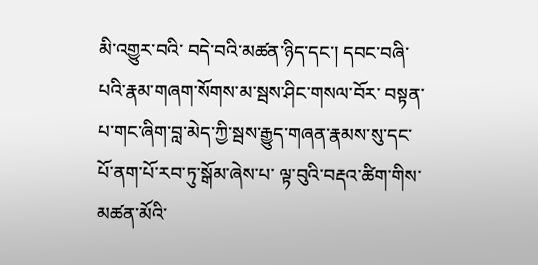མི་འགྱུར་བའི་ བདེ་བའི་མཚན་ཉིད་དང་། དབང་བཞི་པའི་རྣམ་གཞག་སོགས་མ་སྦས་ཤིང་གསལ་བོར་ བསྟན་པ་གང་ཞིག་བླ་མེད་ཀྱི་སྦས་རྒྱུད་གཞན་རྣམས་སུ་དང་པོ་ནག་པོ་རབ་ཏུ་སྒོམ་ཞེས་པ་ ལྟ་བུའི་བརྡའ་ཚིག་གིས་མཚན་མོའི་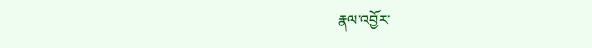རྣལ་འབྱོར་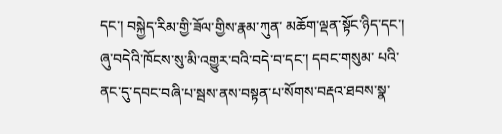དང་། བསྐྱེད་རིམ་གྱི་ཟོལ་གྱིས་རྣམ་ཀུན་ མཆོག་ལྡན་སྟོང་ཉིད་དང་། ཞུ་བདེའི་ཁོངས་སུ་མི་འགྱུར་བའི་བདེ་བ་དང་། དབང་གསུམ་ པའི་ནང་དུ་དབང་བཞི་པ་སྦས་ནས་བསྟན་པ་སོགས་བརྡའ་ཐབས་སྣ་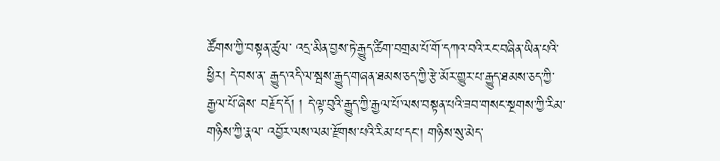ཚོགས་ཀྱི་བསྟན་ཚུལ་ འདྲ་མིན་བྱས་ཏེ་རྒྱུད་ཚིག་བགྲམ་པོ་གོ་དཀའ་བའི་རང་བཞིན་ཡིན་པའི་ཕྱིར། དེ་བས་ན་ རྒྱུད་འདི་ལ་སྦས་རྒྱུད་གཞན་ཐམས་ཅད་ཀྱི་རྩེ་མོར་གྱུར་པ་རྒྱུད་ཐམས་ཅད་ཀྱི་རྒྱལ་པོ་ཞེས་ བརྗོད་དོ། ། དེ་ལྟ་བུའི་རྒྱུད་ཀྱི་རྒྱལ་པོ་ལས་བསྟན་པའི་ཟབ་གསང་སྔགས་ཀྱི་རིམ་གཉིས་ཀྱི་རྣལ་ འབྱོར་ལས་ལམ་རྫོགས་པའི་རིམ་པ་དང་། གཉིས་སུ་མེད་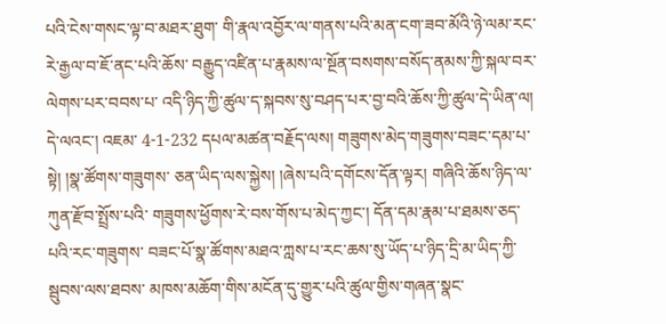པའི་ངེས་གསང་ལྟ་བ་མཐར་ཐུག་ གི་རྣལ་འབྱོར་ལ་གནས་པའི་མན་ངག་ཟབ་མོའི་ཉེ་ལམ་རང་རེ་རྒྱལ་བ་ཇོ་ནང་པའི་ཆོས་ བརྒྱུད་འཛིན་པ་རྣམས་ལ་སྔོན་བསགས་བསོད་ནམས་ཀྱི་སྐལ་བར་ལེགས་པར་བབས་པ་ འདི་ཉིད་ཀྱི་ཚུལ་ད་སྐབས་སུ་བཤད་པར་བྱ་བའི་ཆོས་ཀྱི་ཚུལ་དེ་ཡིན་ལ། དེ་ལའང་། འཇམ་ 4-1-232 དཔལ་མཚན་བརྗོད་ལས། གཟུགས་མེད་གཟུགས་བཟང་དམ་པ་སྟེ། །སྣ་ཚོགས་གཟུགས་ ཅན་ཡིད་ལས་སྐྱེས། །ཞེས་པའི་དགོངས་དོན་ལྟར། གཞིའི་ཆོས་ཉིད་ལ་ཀུན་རྫོབ་སྤྲོས་པའི་ གཟུགས་ཕྱོགས་རེ་བས་གོས་པ་མེད་ཀྱང་། དོན་དམ་རྣམ་པ་ཐམས་ཅད་པའི་རང་གཟུགས་ བཟང་པོ་སྣ་ཚོགས་མཐའ་ཀླས་པ་རང་ཆས་སུ་ཡོད་པ་ཉིད་དྲི་མ་ཡིད་ཀྱི་སྦུབས་ལས་ཐབས་ མཁས་མཆོག་གིས་མངོན་དུ་གྱུར་པའི་ཚུལ་གྱིས་གཞན་སྣང་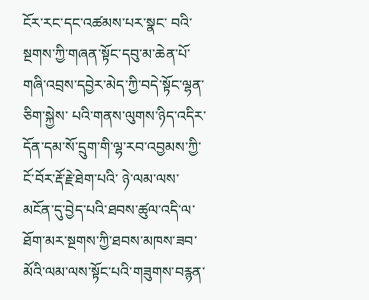ངོར་རང་དང་འཚམས་པར་སྣང་ བའི་སྔགས་ཀྱི་གཞན་སྟོང་དབུ་མ་ཆེན་པོ་གཞི་འབྲས་དབྱེར་མེད་ཀྱི་བདེ་སྟོང་ལྷན་ཅིག་སྐྱེས་ པའི་གནས་ལུགས་ཉིད་འདིར་དོན་དམ་སོ་དྲུག་གི་ལྷ་རབ་འབྱམས་ཀྱི་ངོ་བོར་རྡོ་རྗེ་ཐེག་པའི་ ཉེ་ལམ་ལས་མངོན་དུ་བྱེད་པའི་ཐབས་ཚུལ་འདི་ལ་ཐོག་མར་སྔགས་ཀྱི་ཐབས་མཁས་ཟབ་ མོའི་ལམ་ལས་སྟོང་པའི་གཟུགས་བརྙན་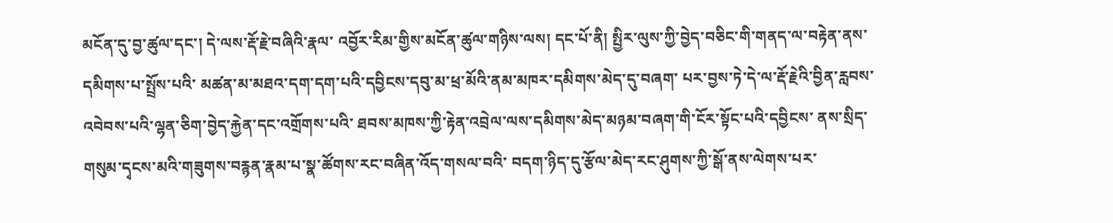མངོན་དུ་བྱ་ཚུལ་དང་། དེ་ལས་རྡོ་རྗེ་བཞིའི་རྣལ་ འབྱོར་རིམ་གྱིས་མངོན་ཚུལ་གཉིས་ལས། དང་པོ་ནི། སྤྱིར་ལུས་ཀྱི་བྱེད་བཅིང་གི་གནད་ལ་བརྟེན་ནས་དམིགས་པ་སྤྲོས་པའི་ མཚན་མ་མཐའ་དག་དག་པའི་དབྱིངས་དབུ་མ་ཕྲ་མོའི་ནམ་མཁར་དམིགས་མེད་དུ་བཞག་ པར་བྱས་ཏེ་དེ་ལ་རྡོ་རྗེའི་བྱིན་རླབས་འབེབས་པའི་ལྷན་ཅིག་བྱེད་རྐྱེན་དང་འགྲོགས་པའི་ ཐབས་མཁས་ཀྱི་རྟེན་འབྲེལ་ལས་དམིགས་མེད་མཉམ་བཞག་གི་ངོར་སྟོང་པའི་དབྱིངས་ ནས་སྲིད་གསུམ་དྭངས་མའི་གཟུགས་བརྙན་རྣམ་པ་སྣ་ཚོགས་རང་བཞིན་འོད་གསལ་བའི་ བདག་ཉིད་དུ་རྩོལ་མེད་རང་ཤུགས་ཀྱི་སྒོ་ནས་ལེགས་པར་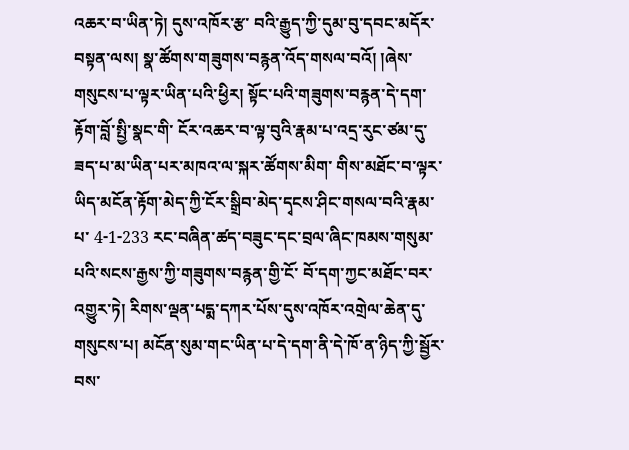འཆར་བ་ཡིན་ཏེ། དུས་འཁོར་རྩ་ བའི་རྒྱུད་ཀྱི་དུམ་བུ་དབང་མདོར་བསྟན་ལས། སྣ་ཚོགས་གཟུགས་བརྙན་འོད་གསལ་བའོ། །ཞེས་གསུངས་པ་ལྟར་ཡིན་པའི་ཕྱིར། སྟོང་པའི་གཟུགས་བརྙན་དེ་དག་རྟོག་བློ་སྤྱི་སྣང་གི་ ངོར་འཆར་བ་ལྟ་བུའི་རྣམ་པ་འདྲ་རུང་ཙམ་དུ་ཟད་པ་མ་ཡིན་པར་མཁའ་ལ་སྐར་ཚོགས་མིག་ གིས་མཐོང་བ་ལྟར་ཡིད་མངོན་རྟོག་མེད་ཀྱི་ངོར་སྒྲིབ་མེད་དྭངས་ཤིང་གསལ་བའི་རྣམ་པ་ 4-1-233 རང་བཞིན་ཚད་བཟུང་དང་བྲལ་ཞིང་ཁམས་གསུམ་པའི་སངས་རྒྱས་ཀྱི་གཟུགས་བརྙན་གྱི་ངོ་ བོ་དག་ཀྱང་མཐོང་བར་འགྱུར་ཏེ། རིགས་ལྡན་པདྨ་དཀར་པོས་དུས་འཁོར་འགྲེལ་ཆེན་དུ་ གསུངས་པ། མངོན་སུམ་གང་ཡིན་པ་དེ་དག་ནི་དེ་ཁོ་ན་ཉིད་ཀྱི་སྦྱོར་བས་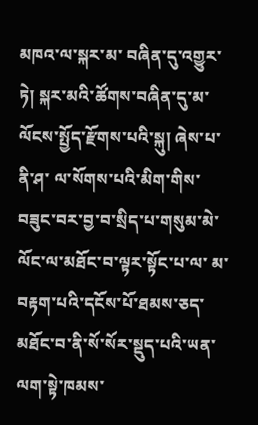མཁའ་ལ་སྐར་མ་ བཞིན་དུ་འགྱུར་ཏེ། སྐར་མའི་ཚོགས་བཞིན་དུ་མ་ལོངས་སྤྱོད་རྫོགས་པའི་སྐུ། ཞེས་པ་ནི་ཤ་ ལ་སོགས་པའི་མིག་གིས་བཟུང་བར་བྱ་བ་སྲིད་པ་གསུམ་མེ་ལོང་ལ་མཐོང་བ་ལྟར་སྟོང་པ་ལ་ མ་བརྟག་པའི་དངོས་པོ་ཐམས་ཅད་མཐོང་བ་ནི་སོ་སོར་སྡུད་པའི་ཡན་ལག་སྟེ་ཁམས་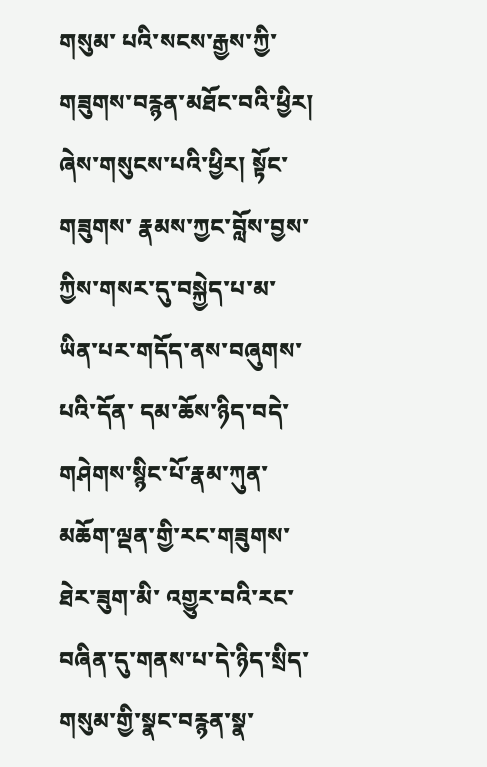གསུམ་ པའི་སངས་རྒྱས་ཀྱི་གཟུགས་བརྙན་མཐོང་བའི་ཕྱིར། ཞེས་གསུངས་པའི་ཕྱིར། སྟོང་གཟུགས་ རྣམས་ཀྱང་བློས་བྱས་ཀྱིས་གསར་དུ་བསྐྱེད་པ་མ་ཡིན་པར་གདོད་ནས་བཞུགས་པའི་དོན་ དམ་ཆོས་ཉིད་བདེ་གཤེགས་སྙིང་པོ་རྣམ་ཀུན་མཆོག་ལྡན་གྱི་རང་གཟུགས་ཐེར་ཟུག་མི་ འགྱུར་བའི་རང་བཞིན་དུ་གནས་པ་དེ་ཉིད་སྲིད་གསུམ་གྱི་སྣང་བརྙན་སྣ་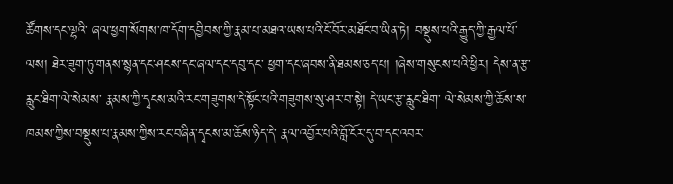ཚོགས་དང་ལྷའི་ ཞལ་ཕྱག་སོགས་ཁ་དོག་དབྱིབས་ཀྱི་རྣམ་པ་མཐའ་ཡས་པའི་ངོ་བོར་མཐོང་བ་ཡིན་ཏེ། བསྡུས་པའི་རྒྱུད་ཀྱི་རྒྱལ་པོ་ལས། ཐེར་ཟུག་ཏུ་གནས་སྙན་དང་ཤངས་དང་ཞལ་དང་དབུ་དང་ ཕྱག་དང་ཞབས་ནི་ཐམས་ཅད་པ། །ཞེས་གསུངས་པའི་ཕྱིར། དེས་ན་རྩ་རླུང་ཐིག་ལེ་སེམས་ རྣམས་ཀྱི་དྭངས་མའི་རང་གཟུགས་དེ་སྟོང་པའི་གཟུགས་སུ་ཤར་བ་སྟེ། དེ་ཡང་རྩ་རླུང་ཐིག་ ལེ་སེམས་ཀྱི་ཆོས་ས་ཁམས་ཀྱིས་བསྡུས་པ་རྣམས་ཀྱིས་རང་བཞིན་དྭངས་མ་ཆོས་ཉིད་དེ་ རྣལ་འབྱོར་པའི་བློ་ངོར་དུ་བ་དང་འབར་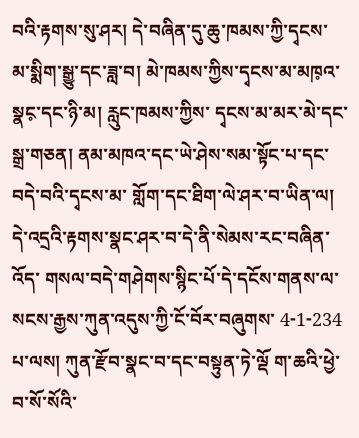བའི་རྟགས་སུ་ཤར། དེ་བཞིན་དུ་ཆུ་ཁམས་ཀྱི་དྭངས་ མ་སྨིག་སྒྱུ་དང་ཟླ་བ། མེ་ཁམས་ཀྱིས་དྭངས་མ་མཁ༷འ་སྣང༷་དང་ཉི་མ། རླུང་ཁམས་ཀྱིས་ དྭངས་མ་མར་མེ་དང་སྒྲ་གཅན། ནམ་མཁའ་དང་ཡེ་ཤེས་སམ་སྟོང་པ་དང་བདེ་བའི་དྭངས་མ་ གློག་དང་ཐིག་ལེ་ཤར་བ་ཡིན་ལ། དེ་འདྲའི་རྟགས་སྣང་ཤར་བ་དེ་ནི་སེམས་རང་བཞིན་འོད་ གསལ་བདེ་གཤེགས་སྙིང་པོ་དེ་དངོས་གནས་ལ་སངས་རྒྱས་ཀུན་འདུས་ཀྱི་ངོ་བོར་བཞུགས་ 4-1-234 པ་ལས། ཀུན་རྫོབ་སྣང་བ་དང་བསྟུན་ཏེ་ལྡོ ག་ཆའི་ཕྱེ་བ་སོ་སོའི་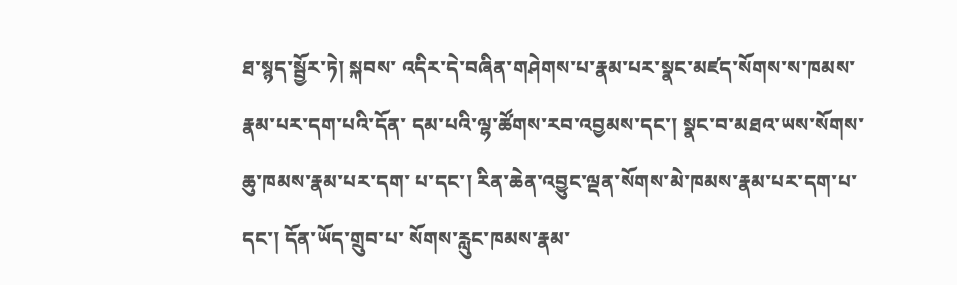ཐ་སྙད་སྦྱོར་ཏེ། སྐབས་ འདིར་དེ་བཞིན་གཤེགས་པ་རྣམ་པར་སྣང་མཛད་སོགས་ས་ཁམས་རྣམ་པར་དག་པའི་དོན་ དམ་པའི་ལྷ་ཚོགས་རབ་འབྱམས་དང་། སྣང་བ་མཐའ་ཡས་སོགས་ཆུ་ཁམས་རྣམ་པར་དག་ པ་དང་། རིན་ཆེན་འབྱུང་ལྡན་སོགས་མེ་ཁམས་རྣམ་པར་དག་པ་དང་། དོན་ཡོད་གྲུབ་པ་ སོགས་རླུང་ཁམས་རྣམ་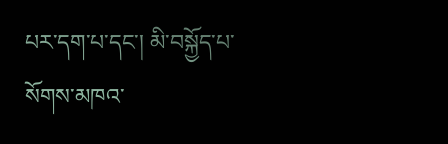པར་དག་པ་དང་། མི་བསྐྱོད་པ་སོགས་མཁའ་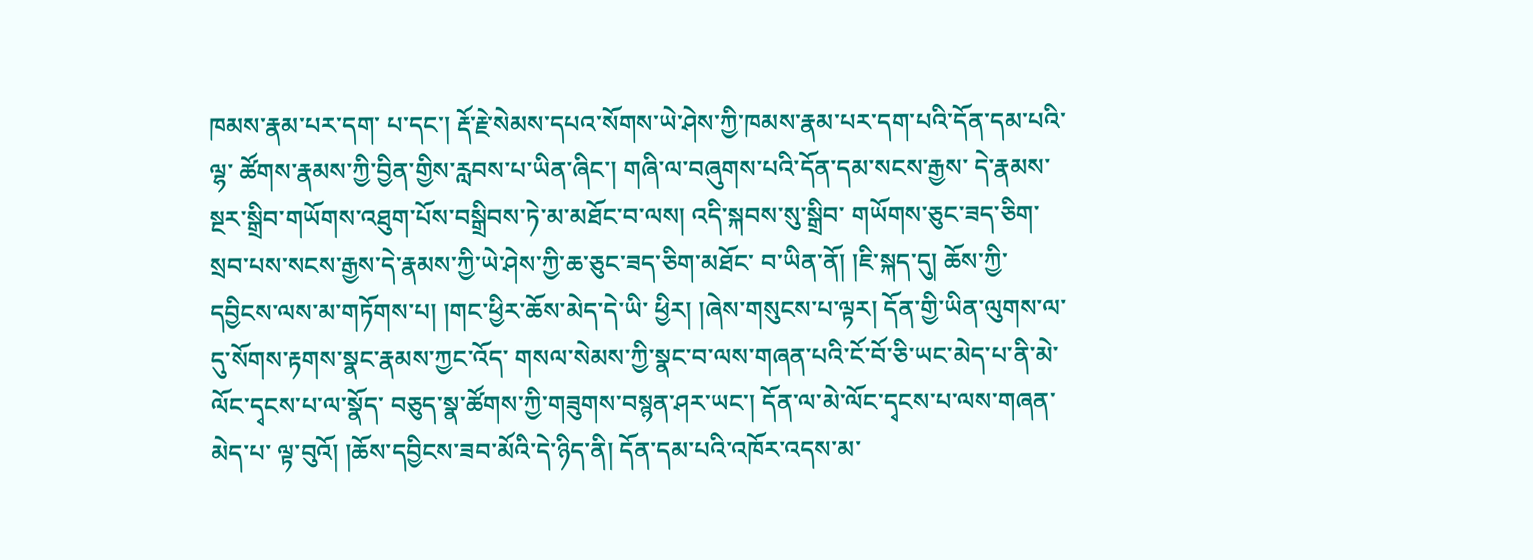ཁམས་རྣམ་པར་དག་ པ་དང་། རྡོ་རྗེ་སེམས་དཔའ་སོགས་ཡེ་ཤེས་ཀྱི་ཁམས་རྣམ་པར་དག་པའི་དོན་དམ་པའི་ལྷ་ ཚོགས་རྣམས་ཀྱི་བྱིན་གྱིས་རླབས་པ་ཡིན་ཞིང་། གཞི་ལ་བཞུགས་པའི་དོན་དམ་སངས་རྒྱས་ དེ་རྣམས་སྔར་སྒྲིབ་གཡོགས་འཐུག་པོས་བསྒྲིབས་ཏེ་མ་མཐོང་བ་ལས། འདི་སྐབས་སུ་སྒྲིབ་ གཡོགས་ཅུང་ཟད་ཅིག་སྲབ་པས་སངས་རྒྱས་དེ་རྣམས་ཀྱི་ཡེ་ཤེས་ཀྱི་ཆ་ཅུང་ཟད་ཅིག་མཐོང་ བ་ཡིན་ནོ། །ཇི་སྐད་དུ། ཆོས་ཀྱི་དབྱིངས་ལས་མ་གཏོགས་པ། །གང་ཕྱིར་ཆོས་མེད་དེ་ཡི་ ཕྱིར། །ཞེས་གསུངས་པ་ལྟར། དོན་གྱི་ཡིན་ལུགས་ལ་དུ་སོགས་རྟགས་སྣང་རྣམས་ཀྱང་འོད་ གསལ་སེམས་ཀྱི་སྣང་བ་ལས་གཞན་པའི་ངོ་བོ་ཅི་ཡང་མེད་པ་ནི་མེ་ལོང་དྭངས་པ་ལ་སྣོད་ བཅུད་སྣ་ཚོགས་ཀྱི་གཟུགས་བསྙན་ཤར་ཡང་། དོན་ལ་མེ་ལོང་དྭངས་པ་ལས་གཞན་མེད་པ་ ལྟ་བུའོ། །ཆོས་དབྱིངས་ཟབ་མོའི་དེ་ཉིད་ནི། དོན་དམ་པའི་འཁོར་འདས་མ་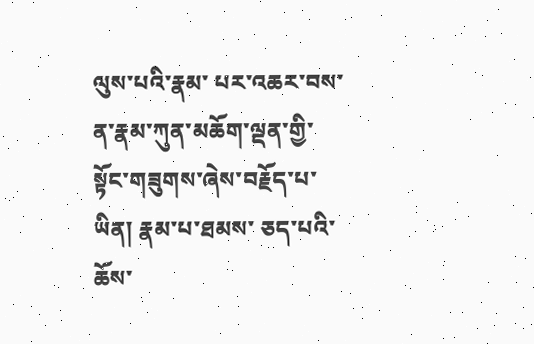ལུས་པའི་རྣམ་ པར་འཆར་བས་ན་རྣམ་ཀུན་མཆོག་ལྡན་གྱི་སྟོང་གཟུགས་ཞེས་བརྗོད་པ་ཡིན། རྣམ་པ་ཐམས་ ཅད་པའི་ཆོས་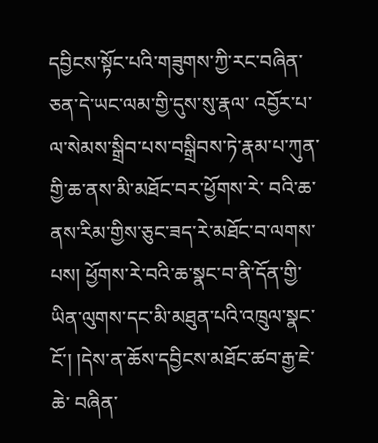དབྱིངས་སྟོང་པའི་གཟུགས་ཀྱི་རང་བཞིན་ཅན་དེ་ཡང་ལམ་གྱི་དུས་སུ་རྣལ་ འབྱོར་པ་ལ་སེམས་སྒྲིབ་པས་བསྒྲིབས་ཏེ་རྣམ་པ་ཀུན་གྱི་ཆ་ནས་མི་མཐོང་བར་ཕྱོགས་རེ་ བའི་ཆ་ནས་རིམ་གྱིས་ཅུང་ཟད་རེ་མཐོང་བ་ལགས་པས། ཕྱོགས་རེ་བའི་ཆ་སྣང་བ་ནི་དོན་གྱི་ ཡིན་ལུགས་དང་མི་མཐུན་པའི་འཁྲུལ་སྣང་ངོ་། །དེས་ན་ཆོས་དབྱིངས་མཐོང་ཚབ་རྒྱ་ཇེ་ཆེ་ བཞིན་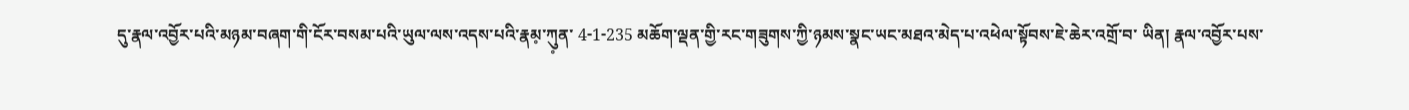དུ་རྣལ་འབྱོར་པའི་མཉམ་བཞག་གི་ངོར་བསམ་པའི་ཡུལ་ལས་འདས་པའི་རྣམ༷་ཀུ༷ན་ 4-1-235 མཆོག་ལྡན་གྱི་རང་གཟུགས་ཀྱི་ཉམས་སྣང་ཡང་མཐའ་མེད་པ་འཕེལ་སྟོབས་ཇེ་ཆེར་འགྲོ་བ་ ཡིན། རྣལ་འབྱོར་པས་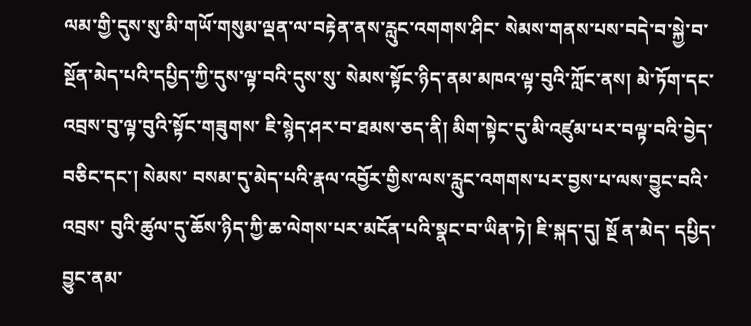ལམ་གྱི་དུས་སུ་མི་གཡོ་གསུམ་ལྡན་ལ་བརྟེན་ནས་རླུང་འགགས་ཤིང་ སེམས་གནས་པས་བདེ་བ་སྐྱེ་བ་སྔོན་མེད་པའི་དཔྱིད་ཀྱི་དུས་ལྟ་བའི་དུས་སུ་ སེམས་སྟོང་ཉིད་ནམ་མཁའ་ལྟ་བུའི་ཀློང་ནས། མེ་ཏོག་དང་འབྲས་བུ་ལྟ་བུའི་སྟོང་གཟུགས་ ཇི་སྙེད་ཤར་བ་ཐམས་ཅད་ནི། མིག་སྟེང་དུ་མི་འཛུམ་པར་བལྟ་བའི་བྱེད་བཅིང་དང་། སེམས་ བསམ་དུ་མེད་པའི་རྣལ་འབྱོར་གྱིས་ལས་རླུང་འགགས་པར་བྱས་པ་ལས་བྱུང་བའི་འབྲས་ བུའི་ཚུལ་དུ་ཆོས་ཉིད་ཀྱི་ཆ་ལེགས་པར་མངོན་པའི་སྣང་བ་ཡིན་ཏེ། ཇི་སྐད་དུ། སྔོ ན་མེད་ དཔྱིད་བྱུང་ནམ་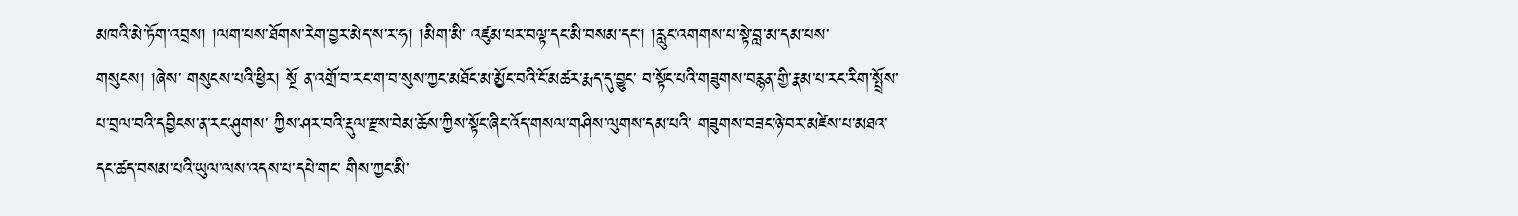མཁའི་མེ་ཏོག་འབྲས། །ལག་པས་ཐོགས་རེག་བྱར་མེད་ས་ར་ཧ། །མིག་མི་ འཛུམ་པར་བལྟ་དང་མི་བསམ་དང་། །རླུང་འགགས་པ་སྟེ་བླ་མ་དམ་པས་གསུངས། །ཞེས་ གསུངས་པའི་ཕྱིར། སྔོ ན་འགྲོ་བ་རང་ག་བ་སུས་ཀྱང་མཐོང་མ་མྱོང་བའི་ངོ་མཚར་རྨད་དུ་བྱུང་ བ་སྟོང་པའི་གཟུགས་བརྙན་གྱི་རྣམ་པ་རང་རིག་སྤྲོས་པ་བྲལ་བའི་དབྱིངས་ན་རང་ཤུགས་ ཀྱིས་ཤར་བའི་རྡུལ་རྫས་བེམ་ཆོས་ཀྱིས་སྟོང་ཞིང་འོད་གསལ་གཤིས་ལུགས་དམ་པའི་ གཟུགས་བཟང་ཉེ་བར་མཛེས་པ་མཐའ་དང་ཚད་བསམ་པའི་ཡུལ་ལས་འདས་པ་དཔེ་གང་ གིས་ཀྱང་མི་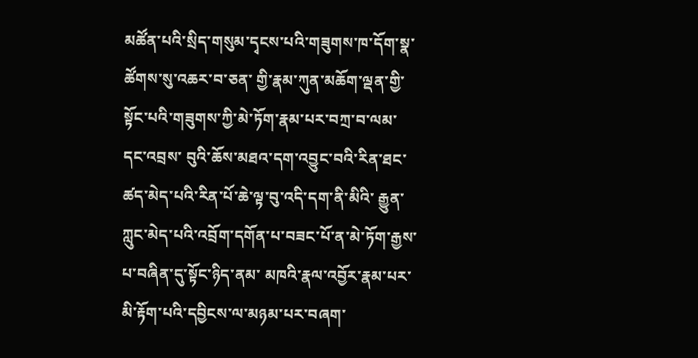མཚོན་པའི་སྲིད་གསུམ་དྭངས་པའི་གཟུགས་ཁ་དོག་སྣ་ཚོགས་སུ་འཆར་བ་ཅན་ གྱི་རྣམ་ཀུན་མཆོག་ལྡན་གྱི་སྟོང་པའི་གཟུགས་ཀྱི་མེ་ཏོག་རྣམ་པར་བཀྲ་བ་ལམ་དང་འབྲས་ བུའི་ཆོས་མཐའ་དག་འབྱུང་བའི་རིན་ཐང་ཚད་མེད་པའི་རིན་པོ་ཆེ་ལྟ་བུ་འདི་དག་ནི་མིའི་ རྒྱུན་ཀླུང་མེད་པའི་འབྲོག་དགོན་པ་བཟང་པོ་ན་མེ་ཏོག་རྒྱས་པ་བཞིན་དུ་སྟོང་ཉིད་ནམ་ མཁའི་རྣལ་འབྱོར་རྣམ་པར་མི་རྟོག་པའི་དབྱིངས་ལ་མཉམ་པར་བཞག་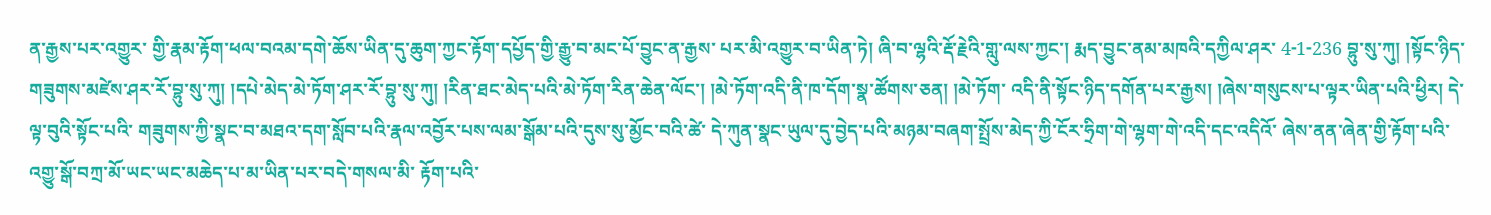ན་རྒྱས་པར་འགྱུར་ གྱི་རྣམ་རྟོག་ཕལ་བའམ་དགེ་ཆོས་ཡིན་དུ་ཆུག་ཀྱང་རྟོག་དཔྱོད་གྱི་རྒྱུ་བ་མང་པོ་བྱུང་ན་རྒྱས་ པར་མི་འགྱུར་བ་ཡིན་ཏེ། ཞི་བ་ལྷའི་རྡོ་རྗེའི་གླུ་ལས་ཀྱང་། རྨད་བྱུང་ནམ་མཁའི་དཀྱིལ་ཤར་ 4-1-236 བྷུ་སུ་ཀུ། །སྟོང་ཉིད་གཟུགས་མཛེས་ཤར་རོ་བྷུ་སུ་ཀུ། །དཔེ་མེད་མེ་ཏོག་ཤར་རོ་བྷུ་སུ་ཀུ། །རིན་ཐང་མེད་པའི་མེ་ཏོག་རིན་ཆེན་ལོང་། །མེ་ཏོག་འདི་ནི་ཁ་དོག་སྣ་ཚོགས་ཅན། །མེ་ཏོག་ འདི་ནི་སྟོང་ཉིད་དགོན་པར་རྒྱས། །ཞེས་གསུངས་པ་ལྟར་ཡིན་པའི་ཕྱིར། དེ་ལྟ་བུའི་སྟོང་པའི་ གཟུགས་ཀྱི་སྣང་བ་མཐའ་དག་སློབ་པའི་རྣལ་འབྱོར་པས་ལམ་སྒོམ་པའི་དུས་སུ་མྱོང་བའི་ཚེ་ དེ་ཀུན་སྣང་ཡུལ་དུ་བྱེད་པའི་མཉམ་བཞག་སྤྲོས་མེད་ཀྱི་ངོར་ཧྲིག་གེ་ལྷག་གེ་འདི་དང་འདིའོ་ ཞེས་ནན་ཞེན་གྱི་རྟོག་པའི་འགྱུ་སྒོ་བཀྲ་མོ་ཡང་ཡང་མཆེད་པ་མ་ཡིན་པར་བདེ་གསལ་མི་ རྟོག་པའི་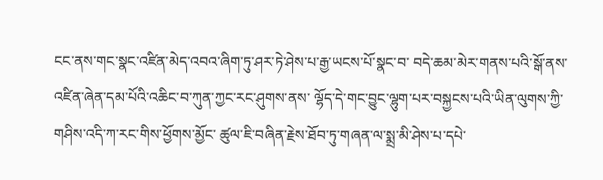ངང་ནས་གང་སྣང་འཛིན་མེད་འབའ་ཞིག་ཏུ་ཤར་ཏེ་ཤེས་པ་རྒྱ་ཡངས་པོ་སྣང་བ་ བདེ་ཆམ་མེར་གནས་པའི་སྒོ་ནས་འཛིན་ཞེན་དམ་པོའི་འཆིང་བ་ཀུན་ཀྱང་རང་ཤུགས་ནས་ ལྷོད་དེ་གང་བྱུང་ལྷུག་པར་བསྐྱངས་པའི་ཡིན་ལུགས་ཀྱི་གཤིས་འདི་ཀ་རང་གིས་ཕྱོགས་མྱོང་ ཚུལ་ཇི་བཞིན་རྗེས་ཐོབ་ཏུ་གཞན་ལ་སྨྲ་མི་ཤེས་པ་དཔེ་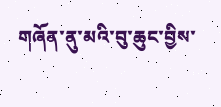གཞོན་ནུ་མའི་བུ་ཆུང་བྱིས་